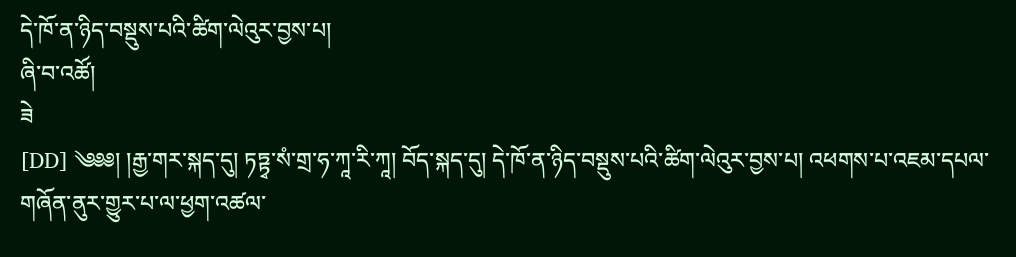དེ་ཁོ་ན་ཉིད་བསྡུས་པའི་ཚིག་ལེའུར་བྱས་པ།
ཞི་བ་འཚོ།
ཟེ
[DD] ༄༅༅། །རྒྱ་གར་སྐད་དུ། ཏཏྟྭ་སཾ་གྲ་ཧ་ཀཱ་རི་ཀཱ། བོད་སྐད་དུ། དེ་ཁོ་ན་ཉིད་བསྡུས་པའི་ཚིག་ལེའུར་བྱས་པ། འཕགས་པ་འཇམ་དཔལ་གཞོན་ནུར་གྱུར་པ་ལ་ཕྱག་འཚལ་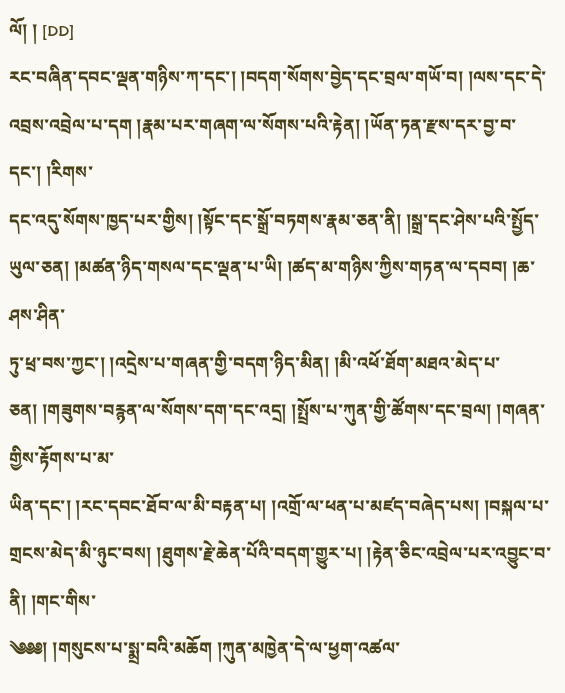ལོ། ། [DD]
རང་བཞིན་དབང་ལྡན་གཉིས་ཀ་དང་། །བདག་སོགས་བྱེད་དང་བྲལ་གཡོ་བ། །ལས་དང་དེ་འབྲས་འབྲེལ་པ་དག །རྣམ་པར་གཞག་ལ་སོགས་པའི་རྟེན། །ཡོན་ཏན་རྫས་དར་བྱ་བ་དང་། །རིགས་
དང་འདུ་སོགས་ཁྱད་པར་གྱིས། །སྟོང་དང་སྒྲོ་བཏགས་རྣམ་ཅན་ནི། །སྒྲ་དང་ཤེས་པའི་སྤྱོད་ཡུལ་ཅན། །མཚན་ཉིད་གསལ་དང་ལྡན་པ་ཡི། །ཚད་མ་གཉིས་ཀྱིས་གཏན་ལ་དབབ། །ཆ་ཤས་ཤིན་
ཏུ་ཕྲ་བས་ཀྱང་། །འདྲེས་པ་གཞན་གྱི་བདག་ཉིད་མིན། །མི་འཕོ་ཐོག་མཐའ་མེད་པ་ཅན། །གཟུགས་བརྙན་ལ་སོགས་དག་དང་འདྲ། །སྤྲོས་པ་ཀུན་གྱི་ཚོགས་དང་བྲལ། །གཞན་གྱིས་རྟོགས་པ་མ་
ཡིན་དང་། །རང་དབང་ཐོབ་ལ་མི་བརྟན་པ། །འགྲོ་ལ་ཕན་པ་མཛད་བཞེད་པས། །བསྐལ་པ་གྲངས་མེད་མི་ཉུང་བས། །ཐུགས་རྗེ་ཆེན་པོའི་བདག་གྱུར་པ། །རྟེན་ཅིང་འབྲེལ་པར་འབྱུང་བ་ནི། །གང་གིས་
༄༅༅། །གསུངས་པ་སྨྲ་བའི་མཆོག །ཀུན་མཁྱེན་དེ་ལ་ཕྱག་འཚལ་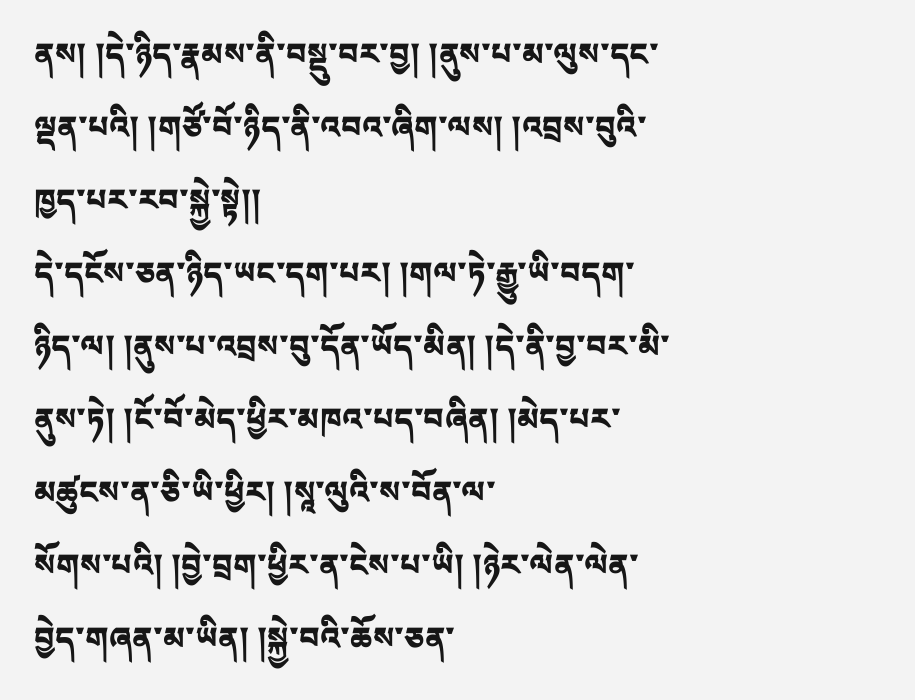ནས། །དེ་ཉིད་རྣམས་ནི་བསྡུ་བར་བྱ། །ནུས་པ་མ་ལུས་དང་ལྡན་པའི། །གཙོ་བོ་ཉིད་ནི་འབའ་ཞིག་ལས། །འབྲས་བུའི་ཁྱད་པར་རབ་སྐྱེ་སྟེ།།
དེ་དངོས་ཅན་ཉིད་ཡང་དག་པར། །གལ་ཏེ་རྒྱུ་ཡི་བདག་ཉིད་ལ། །ནུས་པ་འབྲས་བུ་དོན་ཡོད་མིན། །དེ་ནི་བྱ་བར་མི་ནུས་ཏེ། །ངོ་བོ་མེད་ཕྱིར་མཁའ་པད་བཞིན། །མེད་པར་མཚུངས་ན་ཅི་ཡི་ཕྱིར། །སཱ་ལུའི་ས་བོན་ལ་
སོགས་པའི། །བྱེ་བྲག་ཕྱིར་ན་ངེས་པ་ཡི། །ཉེར་ལེན་ལེན་བྱེད་གཞན་མ་ཡིན། །སྐྱེ་བའི་ཆོས་ཅན་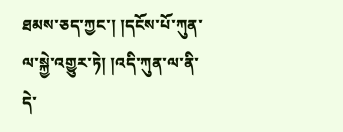ཐམས་ཅད་ཀྱང་། །དངོས་པོ་ཀུན་ལ་སྐྱེ་འགྱུར་ཏེ། །འདི་ཀུན་ལ་ནི་དེ་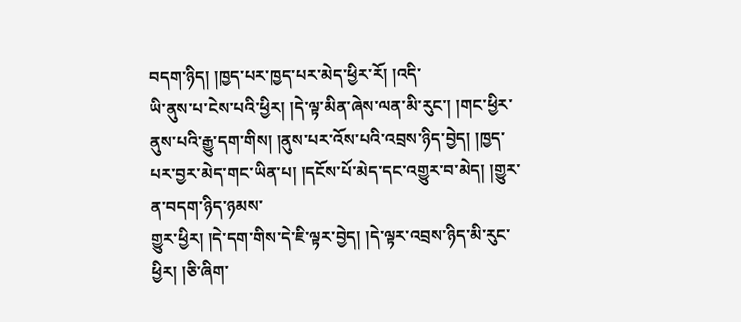བདག་ཉིད། །ཁྱད་པར་ཁྱད་པར་མེད་ཕྱིར་རོ། །འདི་
ཡི་ནུས་པ་ངེས་པའི་ཕྱིར། །དེ་ལྟ་མིན་ཞེས་ལན་མི་རུང་། །གང་ཕྱིར་ནུས་པའི་རྒྱུ་དག་གིས། །ནུས་པར་འོས་པའི་འབྲས་ཉིད་བྱེད། །ཁྱད་པར་བྱར་མེད་གང་ཡིན་པ། །དངོས་པོ་མེད་དང་འགྱུར་བ་མེད། །གྱུར་ན་བདག་ཉིད་ཉམས་
གྱུར་ཕྱིར། །དེ་དག་གིས་དེ་ཇི་ལྟར་བྱེད། །དེ་ལྟར་འབྲས་ཉིད་མི་རུང་ཕྱིར། །ཅི་ཞིག་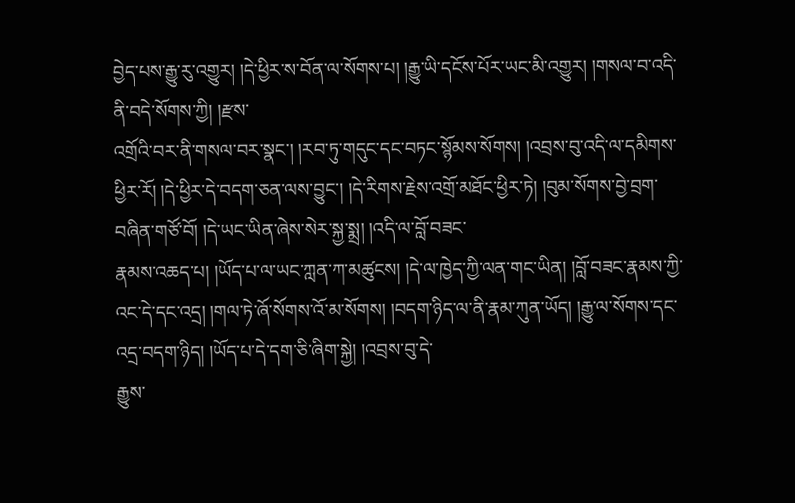བྱེད་པས་རྒྱུ་རུ་འགྱུར། །དེ་ཕྱིར་ས་བོན་ལ་སོགས་པ། །རྒྱུ་ཡི་དངོས་པོར་ཡང་མི་འགྱུར། །གསལ་བ་འདི་ནི་བདེ་སོགས་ཀྱི། །རྫས་
འགྲོའི་བར་ནི་གསལ་བར་སྣང་། །རབ་ཏུ་གདུང་དང་བཏང་སྙོམས་སོགས། །འབྲས་བུ་འདི་ལ་དམིགས་ཕྱིར་རོ། །དེ་ཕྱིར་དེ་བདག་ཅན་ལས་བྱུང་། །དེ་རིགས་རྗེས་འགྲོ་མཐོང་ཕྱིར་ཏེ། །བུམ་སོགས་བྱེ་བྲག་བཞིན་གཙོ་བོ། །དེ་ཡང་ཡིན་ཞེས་སེར་སྐྱ་སྨྲ། །འདི་ལ་བློ་བཟང་
རྣམས་འཆད་པ། །ཡོད་པ་ལ་ཡང་ཀླན་ཀ་མཚུངས། །དེ་ལ་ཁྱེད་ཀྱི་ལན་གང་ཡིན། །བློ་བཟང་རྣམས་ཀྱི་འང་དེ་དང་འདྲ། །གལ་ཏེ་ཞོ་སོགས་འོ་མ་སོགས། །བདག་ཉིད་ལ་ནི་རྣམ་ཀུན་ཡོད། །རྒྱུ་ལ་སོགས་དང་འདྲ་བདག་ཉིད། །ཡོད་པ་དེ་དག་ཅི་ཞིག་སྐྱེ། །འབྲས་བུ་དེ་
རྒྱུས་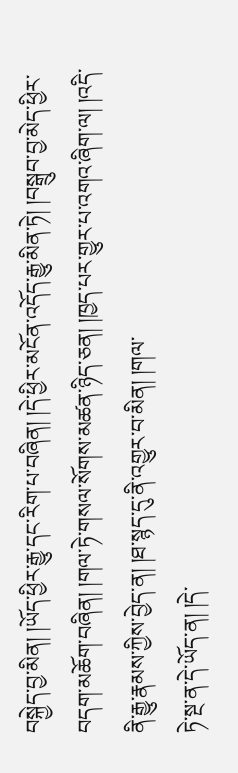བསྐྱེད་བྱ་མིན། །ཡོད་ཕྱིར་རྒྱུ་དང་རིག་པ་བཞིན། །དེ་ཕྱིར་མངོན་འདོད་རྒྱུ་མིན་ཏེ། །བསྒྲུབ་བྱ་མེད་ཕྱིར་བདག་མཆོག་བཞིན། །གལ་ཏེ་གསལ་སོགས་མཚན་ཉིད་ཅན། །ཁྱད་པར་གྱུར་པ་འགའ་ཞིག་ལ། །འདི་ནི་རྒྱུ་རྣམས་ཀྱིས་བྱེད་ན། །ཐ་སྙད་དུ་ནི་འགྱུར་བ་མིན། །གལ་
ཏེ་སྔ་ན་དེ་ཡོད་ན། །དེ་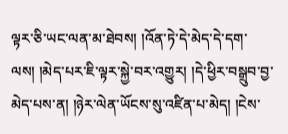ལྟར་ཅི་ཡང་ལན་མ་ཐེབས། །འོན་ཏེ་དེ་མེད་དེ་དག་ལས། །མེད་པར་ཇི་ལྟར་སྐྱེ་བར་འགྱུར། །དེ་ཕྱིར་བསྒྲུབ་བྱ་མེད་པས་ན། །ཉེར་ལེན་ཡོངས་སུ་འཛིན་པ་མེད། །ངེས་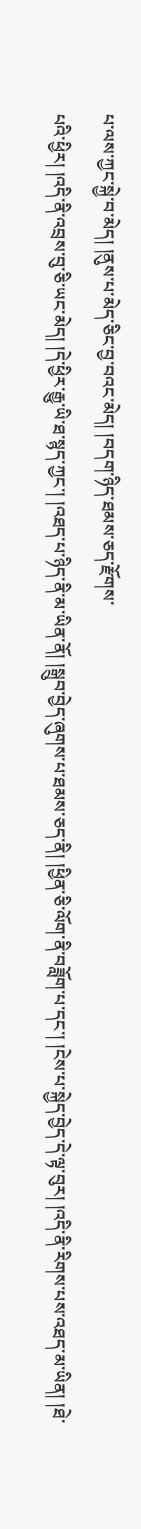པ་ལས་ཀྱང་སྐྱེ་བ་མེད། །ནུས་པ་མེད་ཅིང་བྱ་བའང་མེད། །བདག་ཉིད་ཐམས་ཅད་རྫོགས་
པའི་ཕྱིར། །འདི་ནི་འབྲས་བུ་ཅི་ཡང་མེད། །དེ་ཕྱིར་རྒྱུ་ཡི་ཐ་སྙད་ཀྱང་། །འཐད་པ་ཉིད་ནི་མ་ཡིན་ནོ། །སྒྲུབ་བྱེད་ཞུགས་པ་ཐམས་ཅད་ནི། །ཕྱིན་ཅི་ལོག་ནི་བཟློག་པ་དང་། །ངེས་པ་སྐྱེད་བྱེད་དེ་ལྟ་བུར། །འདི་ནི་རིགས་པས་འཐད་མ་ཡིན། །ཐེ་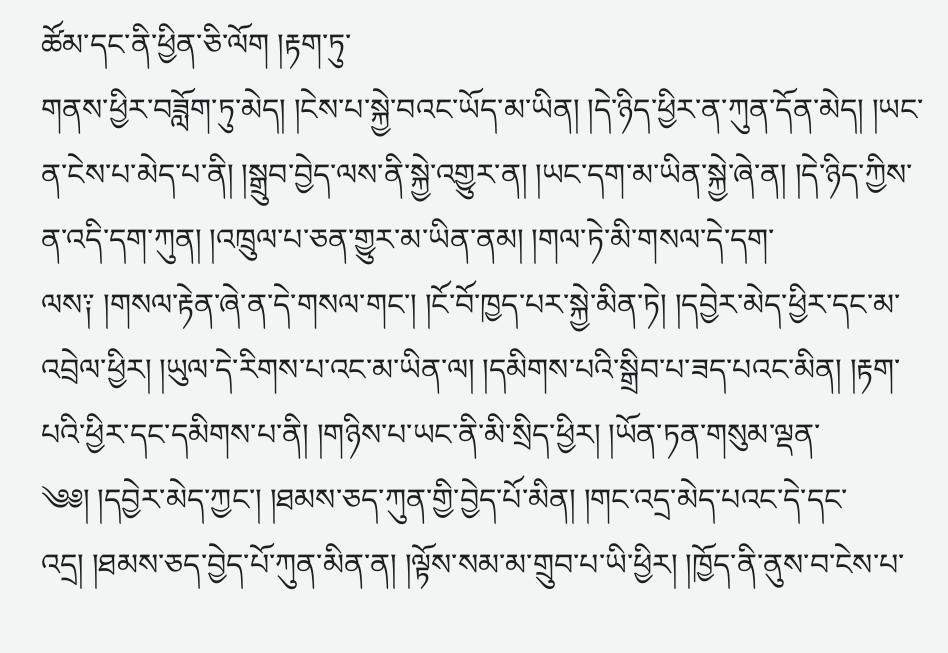ཚོམ་དང་ནི་ཕྱིན་ཅི་ལོག །རྟག་ཏུ་
གནས་ཕྱིར་བཟློག་ཏུ་མེད། །ངེས་པ་སྐྱེ་བའང་ཡོད་མ་ཡིན། །དེ་ཉིད་ཕྱིར་ན་ཀུན་དོན་མེད། །ཡང་ན་ངེས་པ་མེད་པ་ནི། །སྒྲུབ་བྱེད་ལས་ནི་སྐྱེ་འགྱུར་ན། །ཡང་དག་མ་ཡིན་སྐྱེ་ཞེ་ན། །དེ་ཉིད་ཀྱིས་ན་འདི་དག་ཀུན། །འཁྲུལ་པ་ཅན་གྱུར་མ་ཡིན་ནམ། །གལ་ཏེ་མི་གསལ་དེ་དག་
ལས༑ །གསལ་རྟེན་ཞེ་ན་དེ་གསལ་གང་། །ངོ་བོ་ཁྱད་པར་སྐྱེ་མིན་ཏེ། །དབྱེར་མེད་ཕྱིར་དང་མ་འབྲེལ་ཕྱིར། །ཡུལ་དེ་རིགས་པ་འང་མ་ཡིན་ལ། །དམིགས་པའི་སྒྲིབ་པ་ཟད་པའང་མིན། །རྟག་པའི་ཕྱིར་དང་དམིགས་པ་ནི། །གཉིས་པ་ཡང་ནི་མི་སྲིད་ཕྱིར། །ཡོན་ཏན་གསུམ་ལྡན་
༄༅། །དབྱེར་མེད་ཀྱང་། །ཐམས་ཅད་ཀུན་གྱི་བྱེད་པོ་མིན། །གང་འདྲ་མེད་པའང་དེ་དང་འདྲ། །ཐམས་ཅད་བྱེད་པོ་ཀུན་མིན་ན། །ལྟོས་སམ་མ་གྲུབ་པ་ཡི་ཕྱིར། །ཁྱོད་ནི་ནུས་བ་ངེས་པ་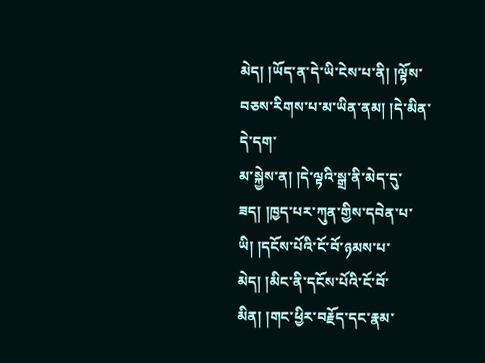མེད། །ཡོད་ན་དེ་ཡི་ངེས་པ་ནི། །ལྟོས་བཅས་རིགས་པ་མ་ཡིན་ནམ། །དེ་མིན་དེ་དག་
མ་སྐྱེས་ན། །དེ་ལྟའི་སྒྲ་ནི་མེད་དུ་ཟད། །ཁྱད་པར་ཀུན་གྱིས་དབེན་པ་ཡི། །དངོས་པོའི་ངོ་བོ་ཉམས་པ་མེད། །མིང་ནི་དངོས་པོའི་ངོ་བོ་མིན། །གང་ཕྱིར་བརྗོད་དང་རྣམ་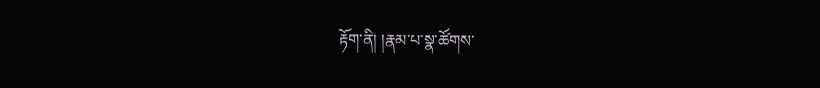རྟོག་ནི། །རྣམ་པ་སྣ་ཚོགས་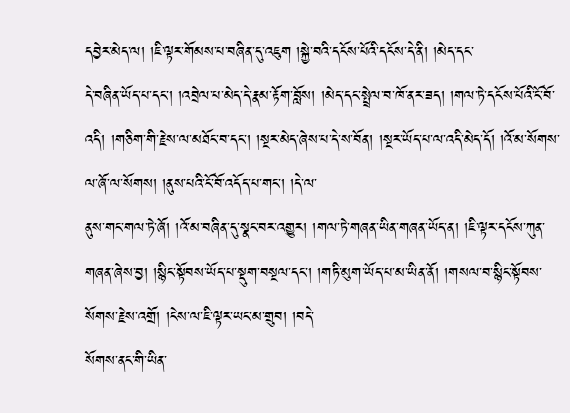དབྱེར་མེད་ལ། །ཇི་ལྟར་གོམས་པ་བཞིན་དུ་འཇུག །སྐྱེ་བའི་དངོས་པོའི་དངོས་དེ་ནི། །མེད་དང་
དེ་བཞིན་ཡོད་པ་དང་། །འབྲེལ་པ་མེད་དེ་རྣམ་རྟོག་བློས། །མེད་དང་སྤྲེལ་བ་ཁོ་ནར་ཟད། །གལ་ཏེ་དངོས་པོའི་ངོ་བོ་འདི། །གཅིག་གི་རྗེས་ལ་མཐོང་བ་དང་། །སྔར་མེད་ཞེས་པ་དེ་ས་བོན། །སྔར་ཡོད་པ་ལ་འདི་མེད་དོ། །འོ་མ་སོགས་ལ་ཞོ་ལ་སོགས། །ནུས་པའི་ངོ་བོ་འདོད་པ་གང་། །དེ་ལ་
ནུས་གང་གལ་ཏེ་ཞོ། །འོ་མ་བཞིན་དུ་སྣང་བར་འགྱུར། །གལ་ཏེ་གཞན་ཡིན་གཞན་ཡོད་ན། །ཇི་ལྟར་དངོས་ཀུན་གཞན་ཞེས་བྱ། །སྙིང་སྟོབས་ཡོད་པ་སྡུག་བསྔལ་དང་། །གཏི་མུག་ཡོད་པ་མ་ཡིན་ནོ། །གསལ་བ་སྙིང་སྟོབས་སོགས་རྗེས་འགྲོ། །ངེས་ལ་ཇི་ལྟར་ཡང་མ་གྲུབ། །བདེ་
སོགས་ནང་གི་ཡིན་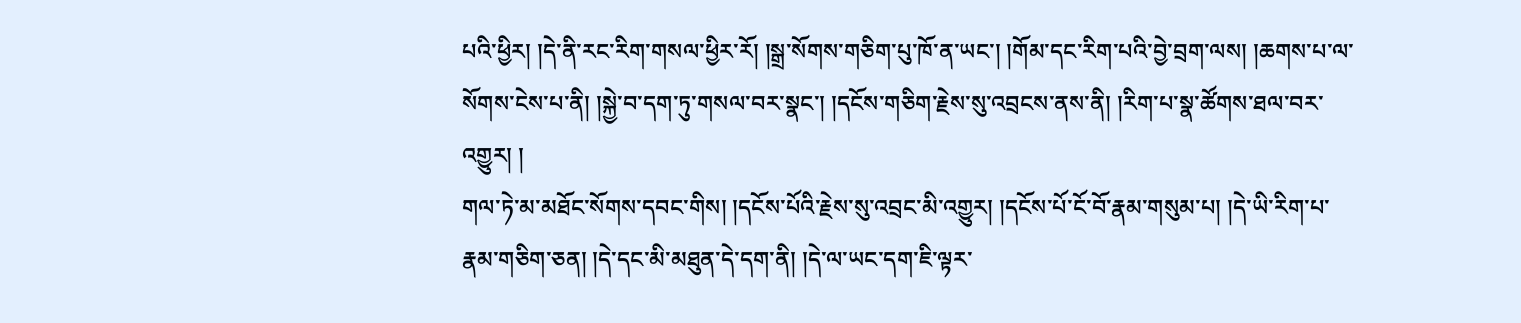པའི་ཕྱིར། །དེ་ནི་རང་རིག་གསལ་ཕྱིར་རོ། །སྒྲ་སོགས་གཅིག་པུ་ཁོ་ན་ཡང་། །གོམ་དང་རིག་པའི་བྱེ་བྲག་ལས། །ཆགས་པ་ལ་སོགས་ངེས་པ་ནི། །སྐྱེ་བ་དག་ཏུ་གསལ་བར་སྣང་། །དངོས་གཅིག་རྗེས་སུ་འབྲངས་ནས་ནི། །རིག་པ་སྣ་ཚོགས་ཐལ་བར་འགྱུར། །
གལ་ཏེ་མ་མཐོང་སོགས་དབང་གིས། །དངོས་པོའི་རྗེས་སུ་འབྲང་མི་འགྱུར། །དངོས་པོ་ངོ་བོ་རྣམ་གསུམ་པ། །དེ་ཡི་རིག་པ་རྣམ་གཅིག་ཅན། །དེ་དང་མི་མཐུན་དེ་དག་ནི། །དེ་ལ་ཡང་དག་ཇི་ལྟར་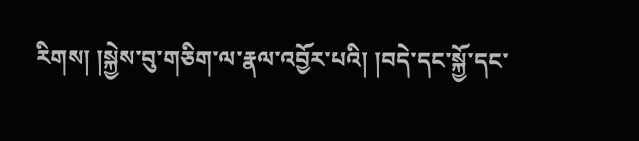རིགས། །སྐྱེས་བུ་གཅིག་ལ་རྣལ་འབྱོར་པའི། །བདེ་དང་སྐྱོ་དང་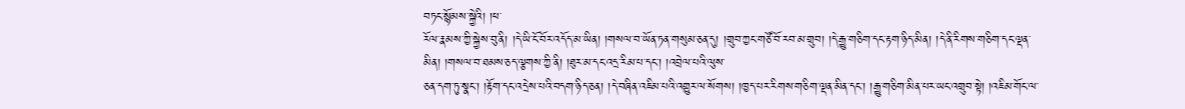བཏང་སྙོམས་སྐྱེའི། །ཕ་
རོལ་རྣམས་ཀྱི་སྐྱེས་བུ་ནི། །དེ་ཡི་ངོ་བོར་འདོད་མ་ཡིན། །གསལ་བ་ཡོན་ཏན་གསུམ་ཅན་དུ། །གྲུབ་ཀྱང་གཙོ་བོ་རབ་མ་གྲུབ། །དེ་རྒྱུ་གཅིག་དང་རྟག་ཉིད་མིན། །དེ་ནི་རིགས་གཅིག་དང་ལྡན་མིན། །གསལ་བ་ཐམས་ཅད་ལྕགས་ཀྱི་ནི། །ཐུར་མ་དང་འདྲ་རིམ་པ་དང་། །འབྲེལ་པའི་ལུས་
ཅན་དག་ཏུ་སྣང་། །རྟོག་དང་འདྲེས་པའི་བདག་ཉིད་ཅན། །དེ་བཞིན་འཇིམ་པའི་འགྱུར་ལ་སོགས། །ཁྱད་པར་རིགས་གཅིག་ལྡན་མིན་དང་། །རྒྱུ་གཅིག་མིན་པར་ཡང་འགྲུབ་སྟེ། །འཇིམ་གོང་ལ་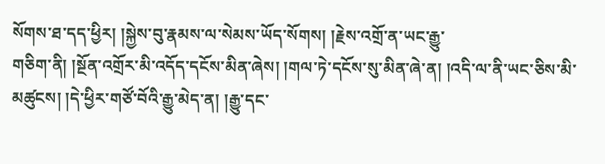སོགས་ཐ་དད་ཕྱིར། །སྐྱེས་བུ་རྣམས་ལ་སེམས་ཡོད་སོགས། །རྗེས་འགྲོ་ན་ཡང་རྒྱུ་
གཅིག་ནི། །སྔོན་འགྲོར་མི་འདོད་དངོས་མིན་ཞེས། །གལ་ཏེ་དངོས་སུ་མིན་ཞེ་ན། །འདི་ལ་ནི་ཡང་ཅིས་མི་མཚུངས། །དེ་ཕྱིར་གཙོ་བོའི་རྒྱུ་མེད་ན། །རྒྱུ་དང་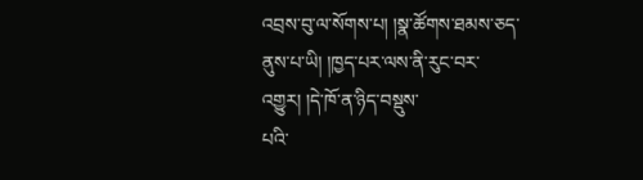འབྲས་བུ་ལ་སོགས་པ། །སྣ་ཚོགས་ཐམས་ཅད་ནུས་པ་ཡི། །ཁྱད་པར་ལས་ནི་རུང་བར་འགྱུར། །དེ་ཁོ་ན་ཉིད་བསྡུས་
པའི་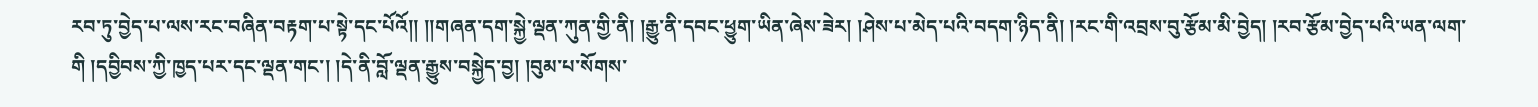རབ་ཏུ་བྱེད་པ་ལས་རང་བཞིན་བརྟག་པ་སྟེ་དང་པོའོ།། །།གཞན་དག་སྐྱེ་ལྡན་ཀུན་གྱི་ནི། །རྒྱུ་ནི་དབང་ཕྱུག་ཡིན་ཞེས་ཟེར། །ཤེས་པ་མེད་པའི་བདག་ཉིད་ནི། །རང་གི་འབྲས་བུ་རྩོམ་མི་བྱེད། །རབ་རྩོམ་བྱེད་པའི་ཡན་ལག་གི །དབྱིབས་ཀྱི་ཁྱད་པར་དང་ལྡན་གང་། །དེ་ནི་བློ་ལྡན་རྒྱུས་བསྐྱེད་བྱ། །བུམ་པ་སོགས་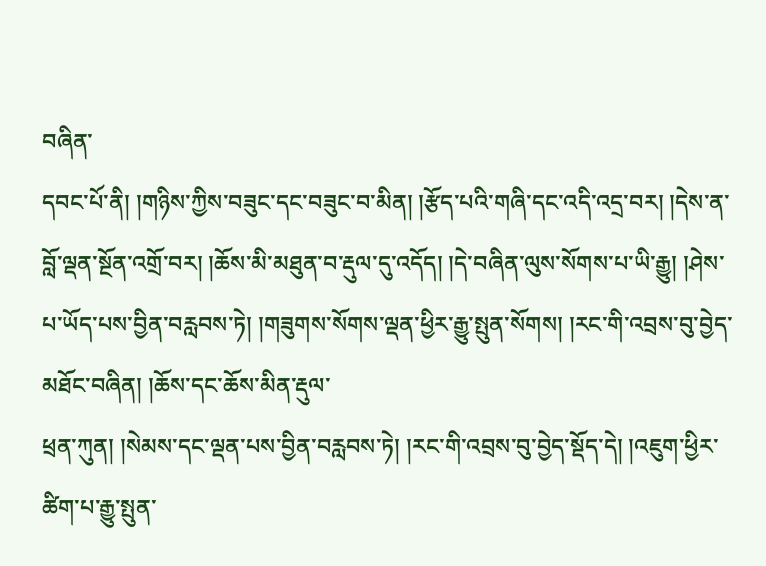བཞིན་
དབང་པོ་ནི། །གཉིས་ཀྱིས་བཟུང་དང་བཟུང་བ་མིན། །རྩོད་པའི་གཞི་དང་འདི་འདྲ་བར། །དེས་ན་བློ་ལྡན་སྔོན་འགྲོ་བར། །ཆོས་མི་མཐུན་བ་རྡུལ་དུ་འདོད། །དེ་བཞིན་ལུས་སོགས་པ་ཡི་རྒྱུ། །ཤེས་པ་ཡོད་པས་བྱིན་བརླབས་ཏེ། །གཟུགས་སོགས་ལྡན་ཕྱིར་རྒྱུ་སྤུན་སོགས། །རང་གི་འབྲས་བུ་བྱེད་མཐོང་བཞིན། །ཆོས་དང་ཆོས་མིན་རྡུལ་
ཕྲན་ཀུན། །སེམས་དང་ལྡན་པས་བྱིན་བརླབས་ཏེ། །རང་གི་འབྲས་བུ་བྱེད་སྡོད་དེ། །འཇུག་ཕྱིར་ཚིག་པ་རྒྱུ་སྤུན་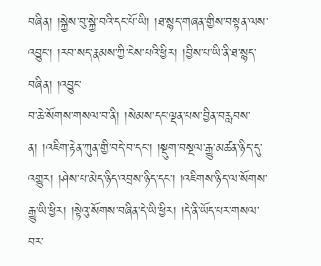བཞིན། །སྐྱེས་བུ་སྐྱེ་བའི་དང་པོ་ཡི། །ཐ་སྙད་གཞན་གྱིས་བསྟན་ལས་འབྱུང་། །རབ་སད་རྣམས་ཀྱི་ངེས་པའི་ཕྱིར། །བྱིས་པ་ཡི་ནི་ཐ་སྙད་བཞིན། །འབྱུང་
བ་ཆེ་སོགས་གསལ་བ་ནི། །སེམས་དང་ལྡན་པས་བྱིན་བརླབས་ན། །འཇིག་རྟེན་ཀུན་གྱི་བདེ་བ་དང་། །སྡུག་བསྔལ་རྒྱུ་མཚན་ཉིད་དུ་འགྱུར། །ཤེས་པ་མེད་ཉིད་འབྲས་ཉིད་དང་། །འཇིགས་ཉིད་ལ་སོགས་རྒྱུ་ཡི་ཕྱིར། །སྟེའུ་སོགས་བཞིན་དེ་ཡི་ཕྱིར། །དེ་ནི་ཡོད་པར་གསལ་བར་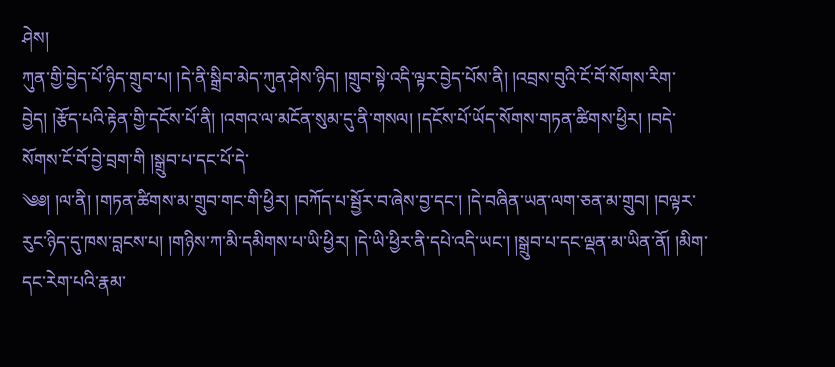ཤེས།
ཀུན་གྱི་བྱེད་པོ་ཉིད་གྲུབ་པ། །དེ་ནི་སྒྲིབ་མེད་ཀུན་ཤེས་ཉིད། །གྲུབ་སྟེ་འདི་ལྟར་བྱེད་པོས་ནི། །འབྲས་བུའི་ངོ་བོ་སོགས་རིག་བྱེད། །རྩོད་པའི་རྟེན་གྱི་དངོས་པོ་ནི། །འགའ་ལ་མངོན་སུམ་དུ་ནི་གསལ། །དངོས་པོ་ཡོད་སོགས་གཏན་ཚིགས་ཕྱིར། །བདེ་སོགས་ངོ་བོ་བྱེ་བྲག་གི །སྒྲུབ་པ་དང་པོ་དེ་
༄༅། །ལ་ནི། །གཏན་ཚིགས་མ་གྲུབ་གང་གི་ཕྱིར། །བཀོད་པ་སྦྱོར་བ་ཞེས་བྱ་དང་། །དེ་བཞིན་ཡན་ལག་ཅན་མ་གྲུབ། །བལྟར་རུང་ཉིད་དུ་ཁས་བླངས་པ། །གཉིས་ཀ་མི་དམིགས་པ་ཡི་ཕྱིར། །དེ་ཡི་ཕྱིར་ནི་དཔེ་འདི་ཡང་། །སྒྲུབ་པ་དང་ལྡན་མ་ཡིན་ནོ། །མིག་དང་རེག་པའི་རྣམ་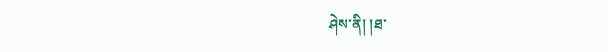ཤེས་ནི། །ཐ་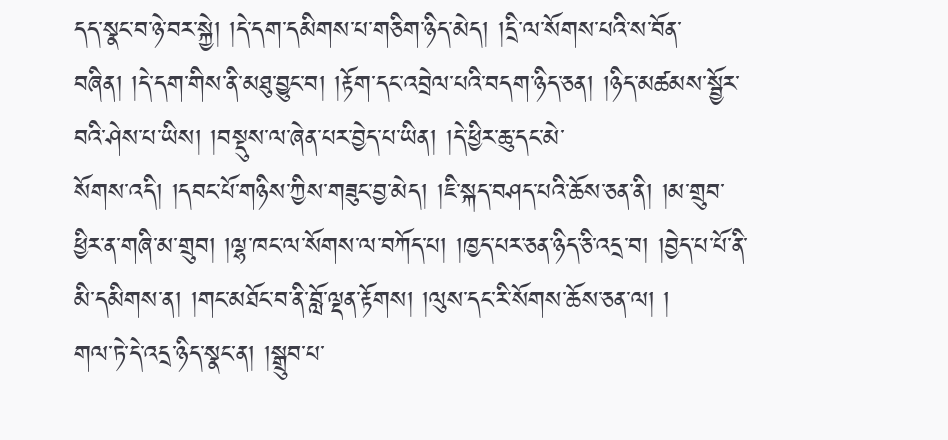དད་སྣང་བ་ཉེ་བར་སྐྱེ། །དེ་དག་དམིགས་པ་གཅིག་ཉིད་མེད། །དྲི་ལ་སོགས་པའི་ས་བོན་བཞིན། །དེ་དག་གིས་ནི་མཐུ་བྱུང་བ། །རྟོག་དང་འབྲེལ་པའི་བདག་ཉིད་ཅན། །ཉིད་མཚམས་སྦྱོར་བའི་ཤེས་པ་ཡིས། །བསྡུས་ལ་ཞེན་པར་བྱེད་པ་ཡིན། །དེ་ཕྱིར་ཆུ་དང་མེ་
སོགས་འདི། །དབང་པོ་གཉིས་ཀྱིས་གཟུང་བྱ་མེད། །ཇི་སྐད་བཤད་པའི་ཆོས་ཅན་ནི། །མ་གྲུབ་ཕྱིར་ན་གཞི་མ་གྲུབ། །ལྷ་ཁང་ལ་སོགས་ལ་བཀོད་པ། །ཁྱད་པར་ཅན་ཉིད་ཅི་འདྲ་བ། །བྱེད་པ་པོ་ནི་མི་དམིགས་ན། །གང་མཐོང་བ་ནི་བློ་ལྡན་རྟོགས། །ལུས་དང་རི་སོགས་ཆོས་ཅན་ལ། །
གལ་ཏེ་དེ་འདྲ་ཉིད་སྣང་ན། །སྒྲུབ་པ་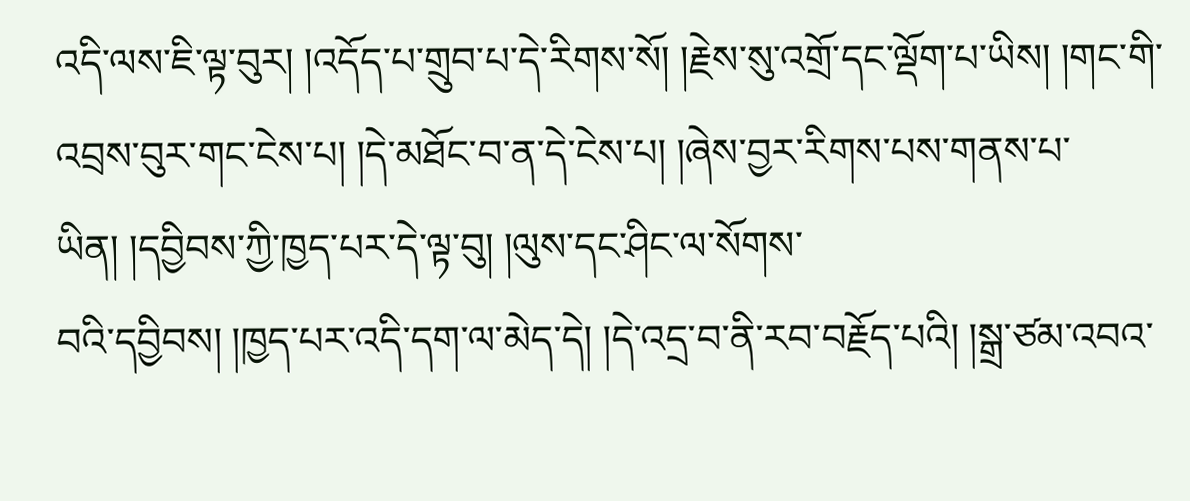འདི་ལས་ཇི་ལྟ་བུར། །འདོད་པ་གྲུབ་པ་དེ་རིགས་སོ། །རྗེས་སུ་འགྲོ་དང་ལྡོག་པ་ཡིས། །གང་གི་འབྲས་བུར་གང་ངེས་པ། །དེ་མཐོང་བ་ན་དེ་ངེས་པ། །ཞེས་བྱར་རིགས་པས་གནས་པ་ཡིན། །དབྱིབས་ཀྱི་ཁྱད་པར་དེ་ལྟ་བུ། །ལུས་དང་ཤིང་ལ་སོགས་
བའི་དབྱིབས། །ཁྱད་པར་འདི་དག་ལ་མེད་དེ། །དེ་འདྲ་བ་ནི་རབ་བརྗོད་པའི། །སྒྲ་ཙམ་འབའ་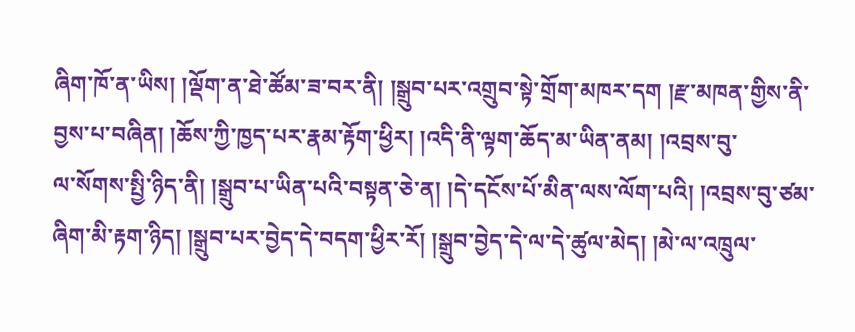ཞིག་ཁོ་ན་ཡིས། །ལྡོག་ན་ཐེ་ཚོམ་ཟ་བར་ནི། །སྒྲུབ་པར་འགྲུབ་སྟེ་གྲོག་མཁར་དག །རྫ་མཁན་གྱིས་ནི་བྱས་པ་བཞིན། །ཆོས་ཀྱི་ཁྱད་པར་རྣམ་རྟོག་ཕྱིར། །འདི་ནི་ལྟག་ཆོད་མ་ཡིན་ནམ། །འབྲས་བུ་
ལ་སོགས་སྤྱི་ཉིད་ནི། །སྒྲུབ་པ་ཡིན་པའི་བསྟན་ཅེ་ན། །དེ་དངོས་པོ་མིན་ལས་ལོག་པའི། །འབྲས་བུ་ཙམ་ཞིག་མི་རྟག་ཉིད། །སྒྲུབ་པར་བྱེད་དེ་བདག་ཕྱིར་རོ། །སྒྲུབ་བྱེད་དེ་ལ་དེ་ཚུལ་མེད། །མེ་ལ་འཁྲུལ་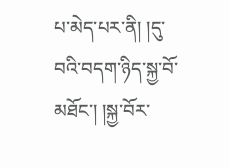པ་མེད་པར་ནི། །དུ་བའི་བདག་ཉིད་སྐྱ་བོ་མཐོང་། །སྐྱ་བོར་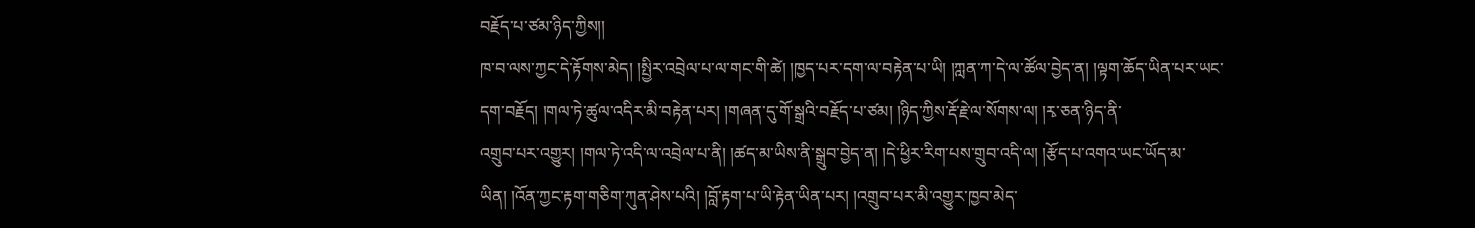བརྗོད་པ་ཙམ་ཉིད་ཀྱིས།།
ཁ་བ་ལས་ཀྱང་དེ་རྟོགས་མེད། །སྤྱིར་འབྲེལ་པ་ལ་གང་གི་ཚེ། །ཁྱད་པར་དག་ལ་བརྟེན་པ་ཡི། །ཀླན་ཀ་དེ་ལ་ཚོལ་བྱེད་ན། །ལྟག་ཆོད་ཡིན་པར་ཡང་དག་བརྗོད། །གལ་ཏེ་ཚུལ་འདིར་མི་བརྟེན་པར། །གཞན་དུ་གོ་སྒྲའི་བརྗོད་པ་ཙམ། །ཉིད་ཀྱིས་རྡོ་རྗེ་ལ་སོགས་ལ། །རྭ་ཅན་ཉིད་ནི་
འགྲུབ་པར་འགྱུར། །གལ་ཏེ་འདི་ལ་འབྲེལ་པ་ནི། །ཚད་མ་ཡིས་ནི་སྒྲུབ་བྱེད་ན། །དེ་ཕྱིར་རིག་པས་གྲུབ་འདི་ལ། །རྩོད་པ་འགའ་ཡང་ཡོད་མ་ཡིན། །འོན་ཀྱང་རྟག་གཅིག་ཀུན་ཤེས་པའི། །བློ་རྟག་པ་ཡི་རྟེན་ཡིན་པར། །འགྲུབ་པར་མི་འགྱུར་ཁྱབ་མེད་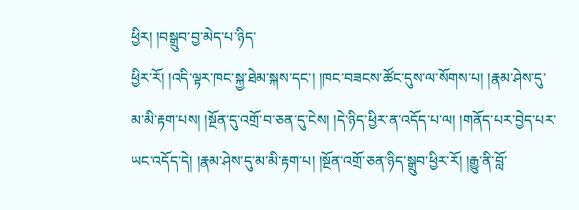ཕྱིར། །བསྒྲུབ་བྱ་མེད་པ་ཉིད་
ཕྱིར་རོ། །འདི་ལྟར་ཁང་སྐྱ་ཐེམ་སྐས་དང་། །ཁང་བཟངས་ཚོང་དུས་ལ་སོགས་པ། །རྣམ་ཤེས་དུ་མ་མི་རྟག་པས། །སྔོན་དུ་འགྲོ་བ་ཅན་དུ་ངེས། །དེ་ཉིད་ཕྱིར་ན་འདོད་པ་ལ། །གནོད་པར་བྱེད་པར་ཡང་འདོད་དེ། །རྣམ་ཤེས་དུ་མ་མི་རྟག་པ། །སྔོན་འགྲོ་ཅན་ཉིད་སྒྲུབ་ཕྱིར་རོ། །རྒྱུ་ནི་བློ་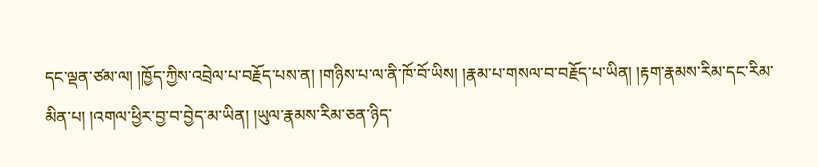དང་ལྡན་ཙམ་ལ། །ཁྱོད་ཀྱིས་འབྲེལ་པ་བརྗོད་པས་ན། །གཉིས་པ་ལ་ནི་ཁོ་བོ་ཡིས། །རྣམ་པ་གསལ་བ་བརྗོད་པ་ཡིན། །རྟག་རྣམས་རིམ་དང་རིམ་མིན་པ། །འགལ་ཕྱིར་བྱ་བ་བྱེད་མ་ཡིན། །ཡུལ་རྣམས་རིམ་ཅན་ཉིད་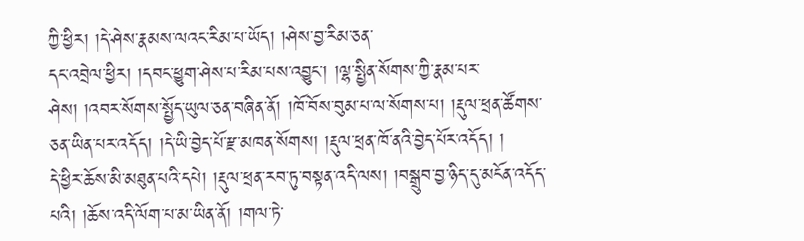ཀྱི་ཕྱིར། །དེ་ཤེས་རྣམས་ལའང་རིམ་པ་ཡོད། །ཤེས་བྱ་རིམ་ཅན་
དང་འབྲེལ་ཕྱིར། །དབང་ཕྱུག་ཤེས་པ་རིམ་པས་འབྱུང་། །ལྷ་སྤྱིན་སོགས་ཀྱི་རྣམ་པར་ཤེས། །འབར་སོགས་སྤྱོད་ཡུལ་ཅན་བཞིན་ནོ། །ཁོ་བོས་བུམ་པ་ལ་སོགས་པ། །རྡུལ་ཕྲན་ཚོགས་ཅན་ཡིན་པར་འདོད། །དེ་ཡི་བྱེད་པོ་རྫ་མཁན་སོགས། །རྡུལ་ཕྲན་ཁོ་ནའི་བྱེད་པོར་འདོད། །
དེ་ཕྱིར་ཆོས་མི་མཐུན་པའི་དཔེ། །རྡུལ་ཕྲན་རབ་ཏུ་བསྟན་འདི་ལས། །བསྒྲུབ་བྱ་ཉིད་དུ་མངོན་འདོད་པའི། །ཆོས་འདི་ལོག་པ་མ་ཡིན་ནོ། །གལ་ཏེ་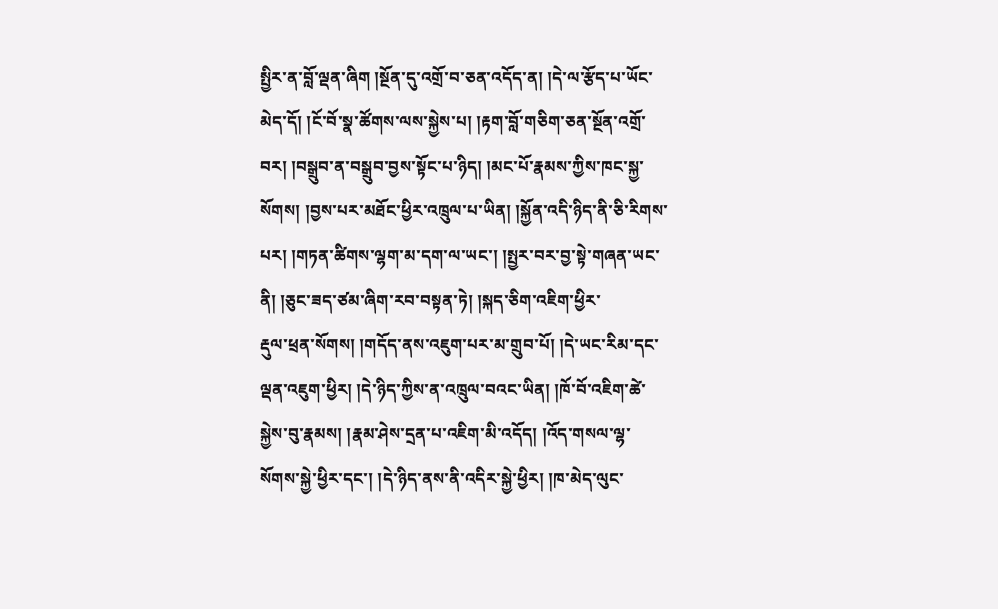སྤྱིར་ན་བློ་ལྡན་ཞིག །སྔོན་དུ་འགྲོ་བ་ཅན་འདོད་ན། །དེ་ལ་རྩོད་པ་ཡོང་མེད་དོ། །ངོ་བོ་སྣ་ཚོགས་ལས་སྐྱེས་པ། །རྟག་བློ་གཅིག་ཅན་སྔོན་འགྲོ་
བར། །བསྒྲུབ་ན་བསྒྲུབ་བྱས་སྟོང་པ་ཉིད། །མང་པོ་རྣམས་ཀྱིས་ཁང་སྐྱ་སོགས། །བྱས་པར་མཐོང་ཕྱིར་འཁྲུལ་པ་ཡིན། །སྐྱོན་འདི་ཉིད་ནི་ཅི་རིགས་པར། །གཏན་ཚིགས་ལྷག་མ་དག་ལ་ཡང་། །སྤྱར་བར་བྱ་སྟེ་གཞན་ཡང་ནི། །ཅུང་ཟད་ཙམ་ཞིག་རབ་བསྟན་ཏེ། །སྐད་ཅིག་འཇིག་ཕྱིར་
རྡུལ་ཕྲན་སོགས། །གདོད་ནས་འཇུག་པར་མ་གྲུབ་པོ། །དེ་ཡང་རིམ་དང་ལྡན་འཇུག་ཕྱིར། །དེ་ཉིད་ཀྱིས་ན་འཁྲུལ་བའང་ཡིན། །ཁོ་བོ་འཇིག་ཚེ་སྐྱེས་བུ་རྣམས། །རྣམ་ཤེས་དྲན་པ་འཇིག་མི་འདོད། །འོད་གསལ་ལྷ་སོགས་སྐྱེ་ཕྱིར་དང་། །དེ་ཉིད་ནས་ནི་འདིར་སྐྱེ་ཕྱིར། །ཁ་མེད་ལུང་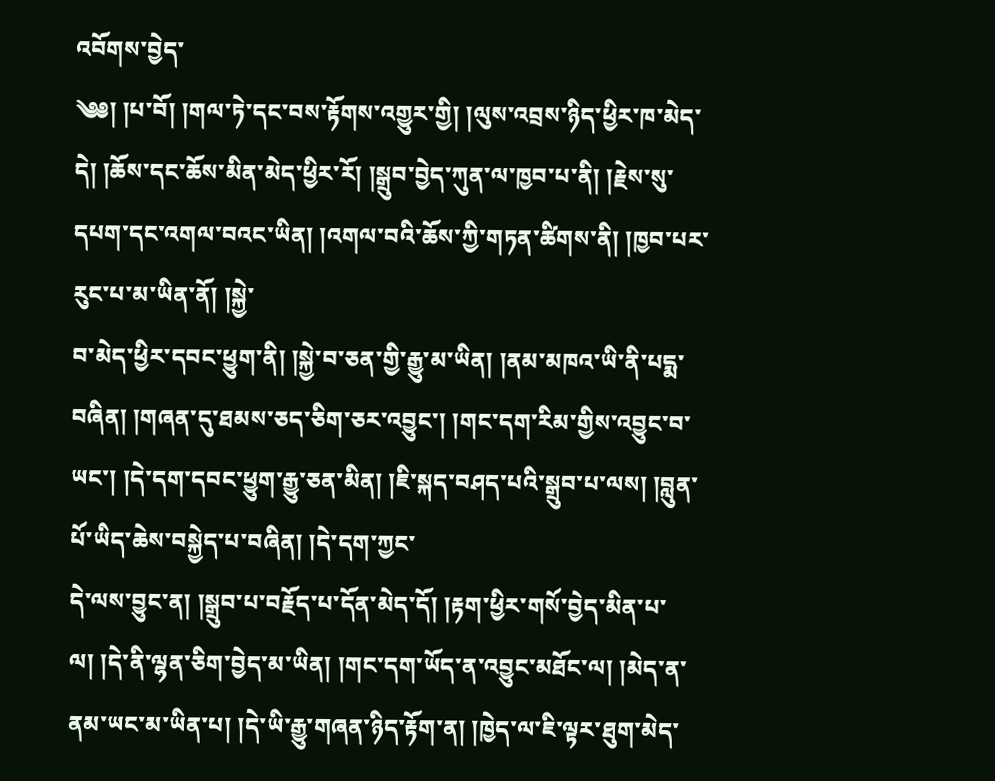འབོགས་བྱེད་
༄༅། །པ་བོ། །གལ་ཏེ་དང་བས་རྟོགས་འགྱུར་གྱི། །ལུས་འབྲས་ཉིད་ཕྱིར་ཁ་མེད་དེ། །ཆོས་དང་ཆོས་མིན་མེད་ཕྱིར་རོ། །སྒྲུབ་བྱེད་ཀུན་ལ་ཁྱབ་པ་ནི། །རྗེས་སུ་དཔག་དང་འགལ་བའང་ཡིན། །འགལ་བའི་ཆོས་ཀྱི་གཏན་ཚིགས་ནི། །ཁྱབ་པར་རུང་པ་མ་ཡིན་ནོ། །སྐྱེ་
བ་མེད་ཕྱིར་དབང་ཕྱུག་ནི། །སྐྱེ་བ་ཅན་གྱི་རྒྱུ་མ་ཡིན། །ནམ་མཁའ་ཡི་ནི་པདྨ་བཞིན། །གཞན་དུ་ཐམས་ཅད་ཅིག་ཅར་འབྱུང་། །གང་དག་རིམ་གྱིས་འབྱུང་བ་ཡང་། །དེ་དག་དབང་ཕྱུག་རྒྱུ་ཅན་མིན། །ཇི་སྐད་བཤད་པའི་སྒྲུབ་པ་ལས། །བླུན་པོ་ཡིད་ཆེས་བསྐྱེད་པ་བཞིན། །དེ་དག་ཀྱང་
དེ་ལས་བྱུང་ན། །སྒྲུབ་པ་བརྗོད་པ་དོན་མེད་དོ། །རྟག་ཕྱིར་གསོ་བྱེད་མིན་པ་ལ། །དེ་ནི་ལྷན་ཅིག་བྱེད་མ་ཡིན། །གང་དག་ཡོད་ན་འབྱུང་མཐོང་ལ། །མེད་ན་ནམ་ཡང་མ་ཡིན་པ། །དེ་ཡི་རྒྱུ་གཞན་ཉིད་རྟོག་ན། །ཁྱེད་ལ་ཇི་ལྟར་ཐུག་མེད་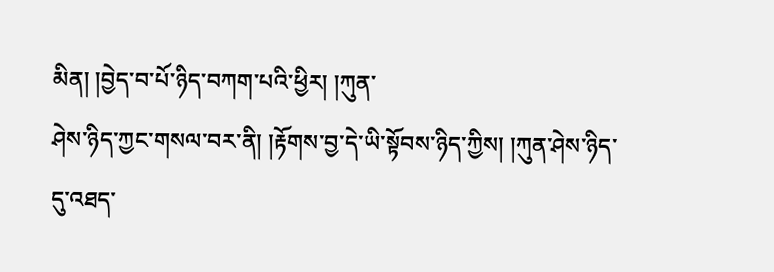མིན། །བྱེད་བ་པོ་ཉིད་བཀག་པའི་ཕྱིར། །ཀུན་
ཤེས་ཉིད་ཀྱང་གསལ་བར་ནི། །རྟོགས་བྱ་དེ་ཡི་སྟོབས་ཉིད་ཀྱིས། །ཀུན་ཤེས་ཉིད་དུ་འཐད་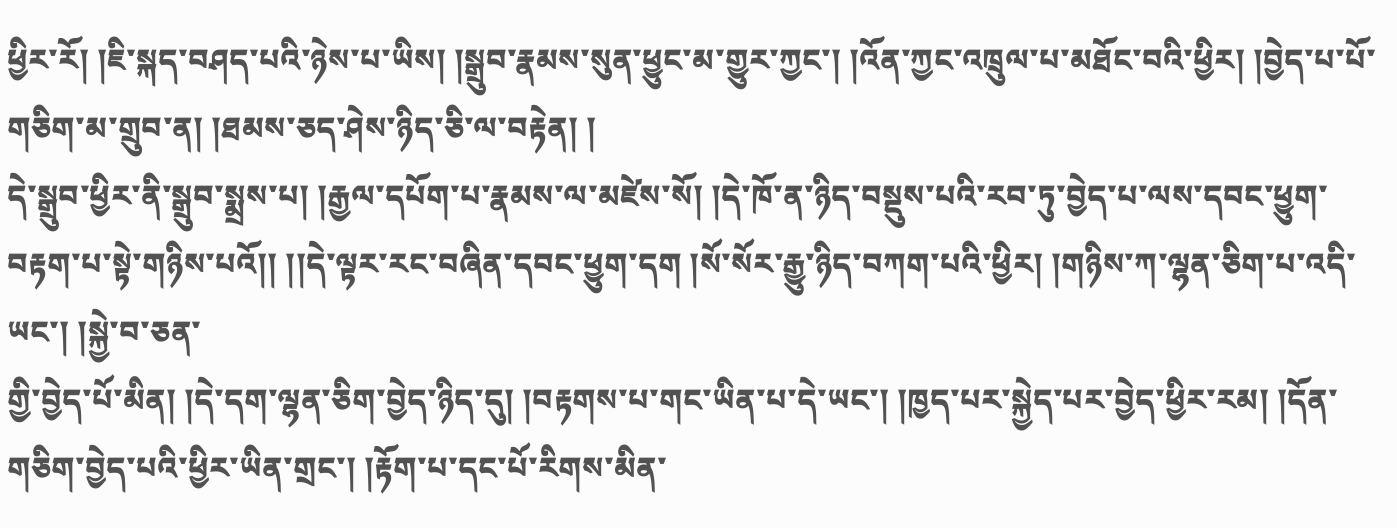ཕྱིར་རོ། །ཇི་སྐད་བཤད་པའི་ཉེས་པ་ཡིས། །སྒྲུབ་རྣམས་སུན་ཕྱུང་མ་གྱུར་ཀྱང་། །འོན་ཀྱང་འཁྲུལ་པ་མཐོང་བའི་ཕྱིར། །བྱེད་པ་པོ་གཅིག་མ་གྲུབ་ན། །ཐམས་ཅད་ཤེས་ཉིད་ཅི་ལ་བརྟེན། །
དེ་སྒྲུབ་ཕྱིར་ནི་སྒྲུབ་སྨྲས་པ། །རྒྱལ་དཔོག་པ་རྣམས་ལ་མཛེས་སོ། །དེ་ཁོ་ན་ཉིད་བསྡུས་པའི་རབ་ཏུ་བྱེད་པ་ལས་དབང་ཕྱུག་བརྟག་པ་སྟེ་གཉིས་པའོ།། །།དེ་ལྟར་རང་བཞིན་དབང་ཕྱུག་དག །སོ་སོར་རྒྱུ་ཉིད་བཀག་པའི་ཕྱིར། །གཉིས་ཀ་ལྷན་ཅིག་པ་འདི་ཡང་། །སྐྱེ་བ་ཅན་
གྱི་བྱེད་པོ་མིན། །དེ་དག་ལྷན་ཅིག་བྱེད་ཉིད་དུ། །བརྟགས་པ་གང་ཡིན་པ་དེ་ཡང་། །ཁྱད་པར་སྐྱེད་པར་བྱེད་ཕྱིར་རམ། །དོན་གཅིག་བྱེད་པའི་ཕྱིར་ཡིན་གྲང་། །རྟོག་པ་དང་པོ་རིགས་མིན་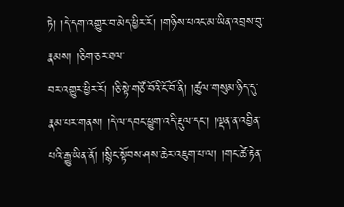ཏེ། །དེ་དག་འགྱུར་བ་མེད་ཕྱིར་རོ། །གཉིས་པའང་མ་ཡིན་འབྲས་བུ་རྣམས། །ཅིག་ཅར་ཐལ་
བར་འགྱུར་ཕྱིར་རོ། །ཅི་སྟེ་གཙོ་བོའི་ངོ་བོ་ནི། །ཚུལ་གསུམ་ཉིད་དུ་རྣམ་པར་གནས། །དེ་ལ་དབང་ཕྱུག་འདི་རྡུལ་དང་། །ལྡན་ན་འབྱིན་པའི་རྒྱུ་ཡིན་ནོ། །སྙིང་སྟོབས་ཤས་ཆེར་འཇུག་པ་ལ། །གང་ཚེ་རྟེན་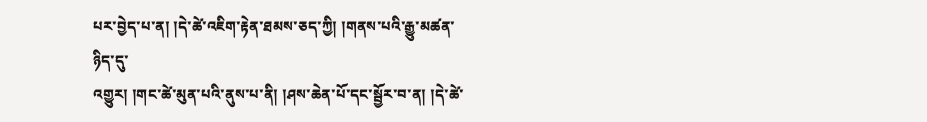པར་བྱེད་པ་ན། །དེ་ཚེ་འཇིག་རྟེན་ཐམས་ཅད་ཀྱི། །གནས་པའི་རྒྱུ་མཚན་ཉིད་དུ་
འགྱུར། །གང་ཚེ་མུན་པའི་ནུས་པ་ནི། །ཤས་ཆེན་པོ་དང་སྦྱོར་བ་ན། །དེ་ཚེ་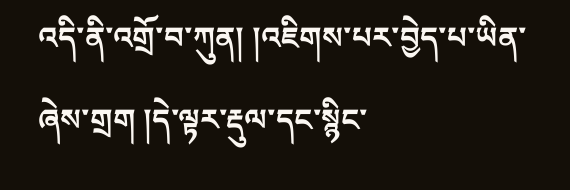འདི་ནི་འགྲོ་བ་ཀུན། །འཇིགས་པར་བྱེད་པ་ཡིན་ཞེས་གྲག །དེ་ལྟར་རྡུལ་དང་སྙིང་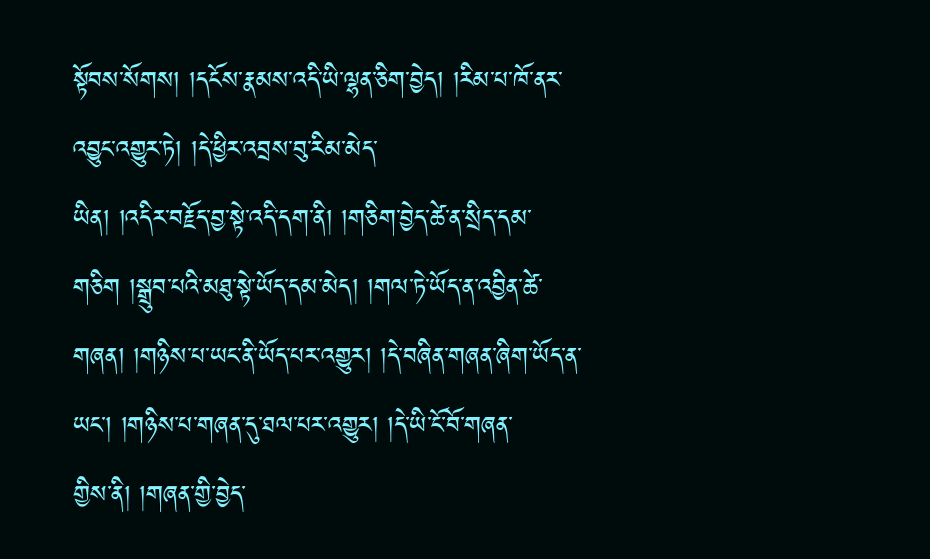སྟོབས་སོགས། །དངོས་རྣམས་འདི་ཡི་ལྷན་ཅིག་བྱེད། །རིམ་པ་ཁོ་ནར་འབྱུང་འགྱུར་ཏེ། །དེ་ཕྱིར་འབྲས་བུ་རིམ་མེད་
ཡིན། །འདིར་བརྗོད་བྱ་སྟེ་འདི་དག་ནི། །གཅིག་བྱེད་ཚེ་ན་སྲིད་དམ་གཅིག །སྒྲུབ་པའི་མཐུ་སྟེ་ཡོད་དམ་མེད། །གལ་ཏེ་ཡོད་ན་འབྱིན་ཚེ་གཞན། །གཉིས་པ་ཡང་ནི་ཡོད་པར་འགྱུར། །དེ་བཞིན་གཞན་ཞིག་ཡོད་ན་ཡང་། །གཉིས་པ་གཞན་དུ་ཐལ་པར་འགྱུར། །དེ་ཡི་ངོ་བོ་གཞན་
གྱིས་ནི། །གཞན་གྱི་བྱེད་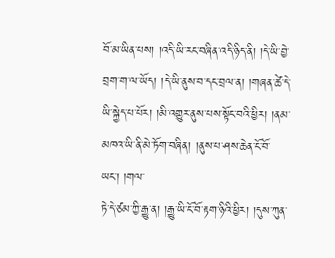བོ་མ་ཡིན་པས། །འདི་ཡི་རང་བཞིན་འདི་ཉིད་ནི། །དེ་ཡི་བྱེ་བྲག་ག་ལ་ཡོད། །དེ་ཡི་ནུས་བ་དང་བྲལ་ན། །གཞན་ཚེ་དེ་ཡི་སྐྱེད་པ་པོར། །མི་འགྱུར་ནུས་པས་སྟོང་བའི་ཕྱིར། །ནམ་མཁའ་ཡི་ནི་མེ་ཏོག་བཞིན། །ནུས་པ་ཤས་ཆེན་ངོ་བོ་ཡང་། །གལ་
ཏེ་དེ་ཙམ་ཀྱི་རྒྱུ་ན། །རྒྱུ་ཡི་ངོ་བོ་རྟག་ཉིའི་ཕྱིར། །དུས་ཀུན་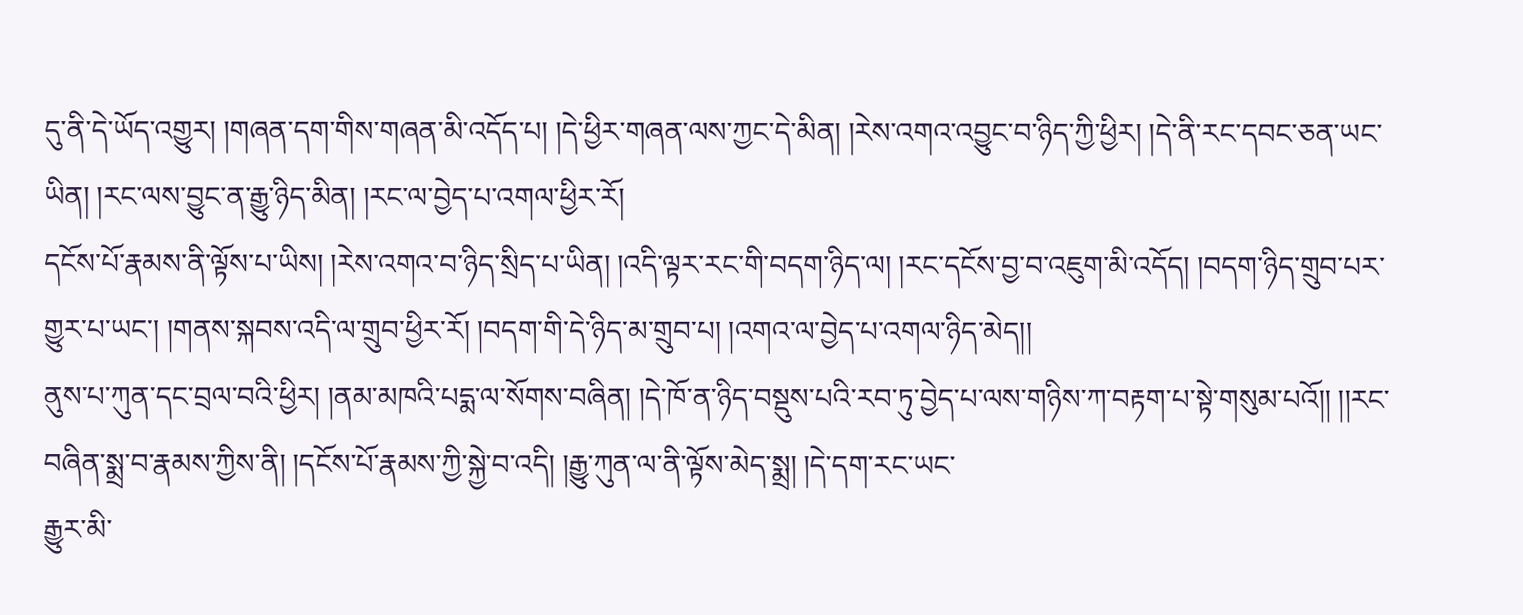དུ་ནི་དེ་ཡོད་འགྱུར། །གཞན་དག་གིས་གཞན་མི་འདོད་པ། །དེ་ཕྱིར་གཞན་ལས་ཀྱང་དེ་མིན། །རེས་འགའ་འབྱུང་བ་ཉིད་ཀྱི་ཕྱིར། །དེ་ནི་རང་དབང་ཅན་ཡང་ཡིན། །རང་ལས་བྱུང་ན་རྒྱུ་ཉིད་མིན། །རང་ལ་བྱེད་པ་འགལ་ཕྱིར་རོ།
དངོས་པོ་རྣམས་ནི་ལྟོས་པ་ཡིས། །རེས་འགའ་བ་ཉིད་སྲིད་པ་ཡིན། །འདི་ལྟར་རང་གི་བདག་ཉིད་ལ། །རང་དངོས་བྱ་བ་འཇུག་མི་འདོད། །བདག་ཉིད་གྲུབ་པར་གྱུར་པ་ཡང་། །གནས་སྐབས་འདི་ལ་གྲུབ་ཕྱིར་རོ། །བདག་གི་དེ་ཉིད་མ་གྲུབ་པ། །འགའ་ལ་བྱེད་པ་འགལ་ཉིད་མེད།།
ནུས་པ་ཀུན་དང་བྲལ་བའི་ཕྱིར། །ནམ་མཁའི་པདྨ་ལ་སོགས་བཞིན། །དེ་ཁོ་ན་ཉིད་བསྡུས་པའི་རབ་ཏུ་བྱེད་པ་ལས་གཉིས་ཀ་བརྟག་པ་སྟེ་གསུམ་པའོ།། །།རང་བཞིན་སྨྲ་བ་རྣམས་ཀྱིས་ནི། །དངོས་པོ་རྣམས་ཀྱི་སྐྱེ་བ་འདི། །རྒྱུ་ཀུན་ལ་ནི་ལྟོས་མེད་སྨྲ། །དེ་དག་རང་ཡང་
རྒྱུར་མི་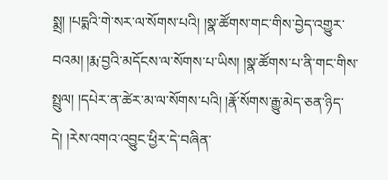སྨྲ། །པདྨའི་གེ་སར་ལ་སོགས་པའི། །སྣ་ཚོགས་གང་གིས་བྱེད་འགྱུར་བའམ། །རྨ་བྱའི་མདོངས་ལ་སོགས་པ་ཡིས། །སྣ་ཚོགས་པ་ནི་གང་གིས་སྤྲུལ། །དཔེར་ན་ཚེར་མ་ལ་སོགས་པའི། །རྣོ་སོགས་རྒྱུ་མེད་ཅན་ཉིད་དེ། །རེས་འགའ་འབྱུང་ཕྱིར་དེ་བཞིན་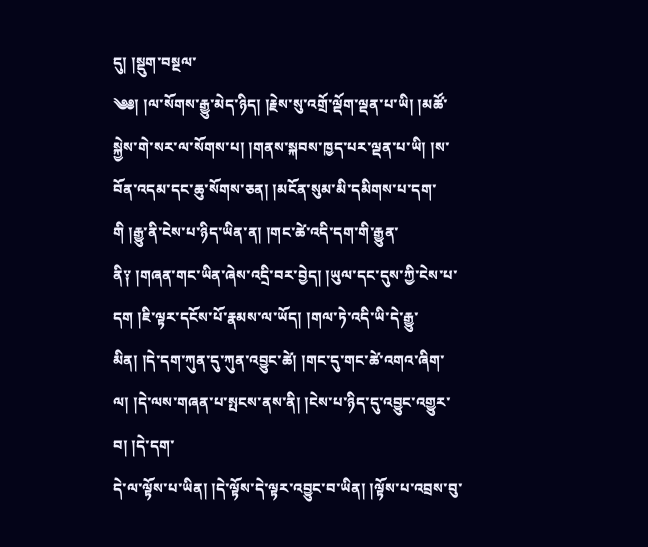དུ། །སྡུག་བསྔལ་
༄༅། །ལ་སོགས་རྒྱུ་མེད་ཉིད། །རྗེས་སུ་འགྲོ་ལྡོག་ལྡན་པ་ཡི། །མཚོ་སྐྱེས་གེ་སར་ལ་སོགས་པ། །གནས་སྐབས་ཁྱད་པར་ལྡན་པ་ཡི། །ས་བོན་འདམ་དང་ཆུ་སོགས་ཅན། །མངོན་སུམ་མི་དམིགས་པ་དག་གི །རྒྱུ་ནི་ངེས་པ་ཉིད་ཡིན་ན། །གང་ཚེ་འདི་དག་གི་རྒྱུན་
ནི༑ །གཞན་གང་ཡིན་ཞེས་འདྲི་བར་བྱེད། །ཡུལ་དང་དུས་ཀྱི་ངེས་པ་དག །ཇི་ལྟར་དངོས་པོ་རྣམས་ལ་ཡོད། །གལ་ཏེ་འདི་ཡི་དེ་རྒྱུ་མིན། །དེ་དག་ཀུན་དུ་ཀུན་འབྱུང་ཚེ། །གང་དུ་གང་ཚེ་འགའ་ཞིག་ལ། །དེ་ལས་གཞན་པ་སྤངས་ནས་ནི། །ངེས་པ་ཉིད་དུ་འབྱུང་འགྱུར་བ། །དེ་དག་
དེ་ལ་ལྟོས་པ་ཡིན། །དེ་ལྟོས་དེ་ལྟར་འབྱུང་བ་ཡིན། །ལྟོས་པ་འབྲས་བུ་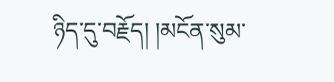ཉིད་དུ་བརྗོད། །མངོན་སུམ་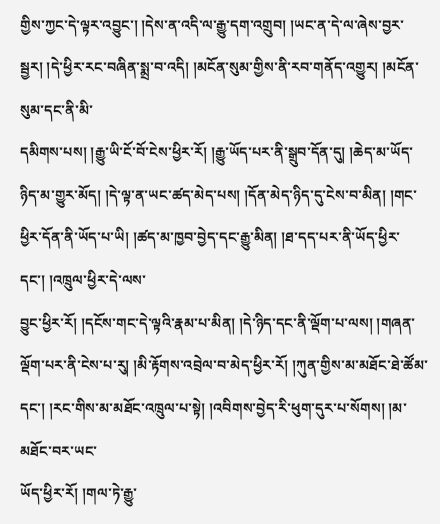གྱིས་ཀྱང་དེ་ལྟར་འབྱུང་། །དེས་ན་འདི་ལ་རྒྱུ་དག་འགྲུབ། །ཡང་ན་དེ་ལ་ཞེས་བྱར་སྦྱར། །དེ་ཕྱིར་རང་བཞིན་སྨྲ་བ་འདི། །མངོན་སུམ་གྱིས་ནི་རབ་གནོད་འགྱུར། །མངོན་སུམ་དང་ནི་མི་
དམིགས་པས། །རྒྱུ་ཡི་ངོ་བོ་ངེས་ཕྱིར་རོ། །རྒྱུ་ཡོད་པར་ནི་སྒྲུབ་དོན་དུ། །ཆེད་མ་ཡོད་ཉིད་མ་གྱུར་མོད། །དེ་ལྟ་ན་ཡང་ཚད་མེད་པས། །དོན་མེད་ཉིད་དུ་ངེས་བ་མིན། །གང་ཕྱིར་དོན་ནི་ཡོད་པ་ཡི། །ཚད་མ་ཁྱབ་བྱེད་དང་རྒྱུ་མིན། །ཐ་དད་པར་ནི་ཡོད་ཕྱིར་དང་། །འཁྲུལ་ཕྱིར་དེ་ལས་
བྱུང་ཕྱིར་རོ། །དངོས་གང་དེ་ལྟའི་རྣམ་པ་མིན། །དེ་ཉིད་དང་ནི་ལྡོག་པ་ལས། །གཞན་ལྡོག་པར་ནི་ངེས་པ་རུ། །མི་རྟོགས་འབྲེལ་བ་མེད་ཕྱིར་རོ། །ཀུན་གྱིས་མ་མཐོང་ཐེ་ཚོམ་དང་། །རང་གིས་མ་མཐོང་འཁྲུལ་པ་སྟེ། །འབིགས་བྱེད་རི་ཕུག་དུར་པ་སོགས། །མ་མཐོང་བར་ཡང་
ཡོད་ཕྱིར་རོ། །གལ་ཏེ་རྒྱུ་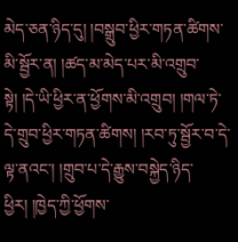མེད་ཅན་ཉིད་དུ། །བསྒྲུབ་ཕྱིར་གཏན་ཚིགས་མི་སྦྱོར་ན། །ཚད་མ་མེད་པར་མི་འགྲུབ་སྟེ། །དེ་ཡི་ཕྱིར་ན་ཕྱོགས་མི་འགྲུབ། །གལ་ཏེ་དེ་གྲུབ་ཕྱིར་གཏན་ཚིགས། །རབ་ཏུ་སྦྱོར་བ་དེ་ལྟ་ནའང་། །གྲུབ་པ་དེ་རྒྱུས་བསྐྱེད་ཉིད་ཕྱིར། །ཁྱེད་ཀྱི་ཕྱོགས་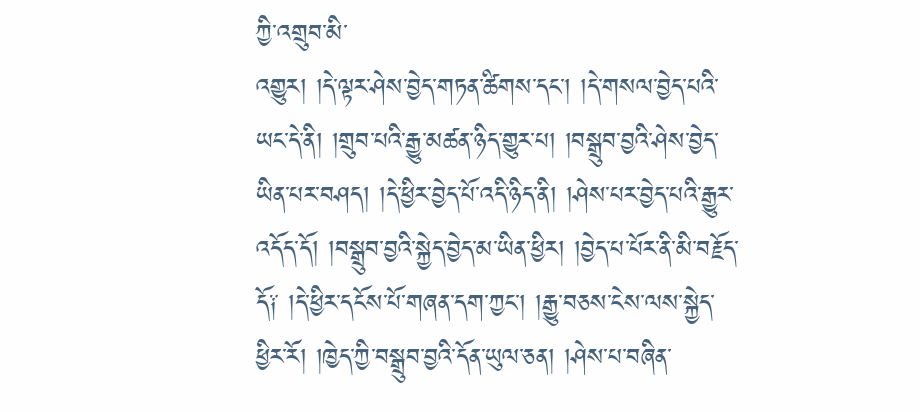ཀྱི་འགྲུབ་མི་
འགྱུར། །དེ་ལྟར་ཤེས་བྱེད་གཏན་ཚིགས་དང་། །དེ་གསལ་བྱེད་པའི་ཡང་དེ་ནི། །གྲུབ་པའི་རྒྱུ་མཚན་ཉིད་གྱུར་པ། །བསྒྲུབ་བྱའི་ཤེས་བྱེད་ཡིན་པར་བཤད། །དེ་ཕྱིར་བྱེད་པོ་འདི་ཉིད་ནི། །ཤེས་པར་བྱེད་པའི་རྒྱུར་འདོད་དོ། །བསྒྲུབ་བྱའི་སྐྱེད་བྱེད་མ་ཡིན་ཕྱིར། །བྱེད་པ་པོར་ནི་མི་བརྗོད་
དོ༑ །དེ་ཕྱིར་དངོས་པོ་གཞན་དག་ཀྱང་། །རྒྱུ་བཅས་ངེས་ལས་སྐྱེད་ཕྱིར་རོ། །ཁྱེད་ཀྱི་བསྒྲུབ་བྱའི་དོན་ཡུལ་ཅན། །ཤེས་པ་བཞིན་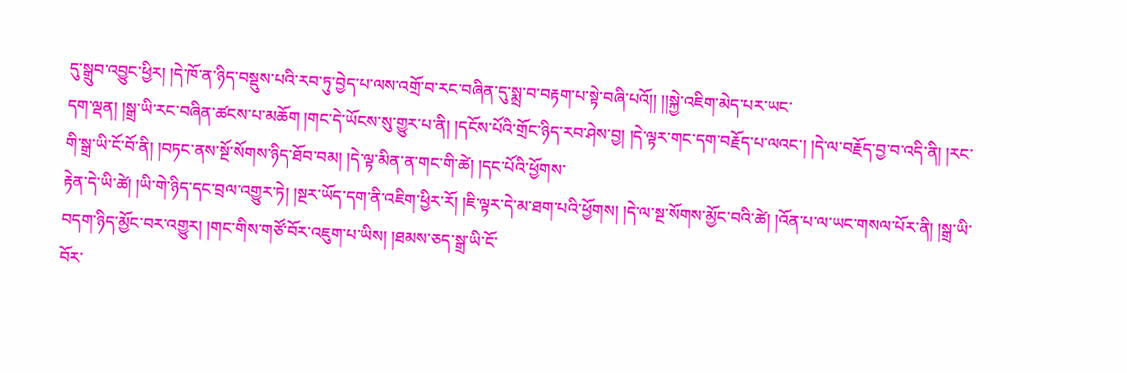དུ་སྒྲུབ་འབྱུང་ཕྱིར། །དེ་ཁོ་ན་ཉིད་བསྡུས་པའི་རབ་ཏུ་བྱེད་པ་ལས་འགྲོ་བ་རང་བཞིན་དུ་སྨྲ་བ་བརྟག་པ་སྟེ་བཞི་པའོ།། །།སྐྱེ་འཇིག་མེད་པར་ཡང་
དག་ལྡན། །སྒྲ་ཡི་རང་བཞིན་ཚངས་པ་མཆོག །གང་དེ་ཡོངས་སུ་གྱུར་པ་ནི། །དངོས་པོའི་གྲོང་ཉིད་རབ་ཤེས་བྱ། །དེ་ལྟར་གང་དག་བརྗོད་པ་ལའང་། །དེ་ལ་བརྗོད་བྱ་བ་འདི་ནི། །རང་གི་སྒྲ་ཡི་ངོ་བོ་ནི། །བཏང་ནས་སྔོ་སོགས་ཉིད་ཐོབ་བམ། །དེ་ལྟ་མིན་ན་གང་གི་ཚེ། །དང་པོའི་ཕྱོགས་
རྟེན་དེ་ཡི་ཚེ། །ཡི་གེ་ཉིད་དང་བྲལ་འགྱུར་ཏེ། །སྔར་ཡོད་དག་ནི་འཇིག་ཕྱིར་རོ། །ཇི་ལྟར་དེ་མ་ཐག་པའི་ཕྱོགས། །དེ་ལ་སྔ་སོགས་མྱོང་བའི་ཚེ། །འོན་པ་ལ་ཡང་གསལ་པོར་ནི། །སྒྲ་ཡི་བདག་ཉིད་མྱོང་བར་འགྱུར། །གང་གིས་གཙོ་བོར་འཇུག་པ་ཡིས། །ཐམས་ཅད་སྒྲ་ཡི་ངོ་
བོར་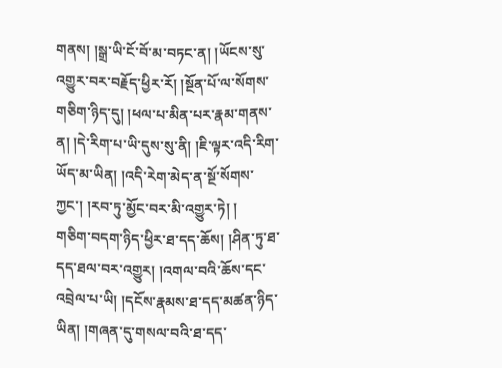གནས། །སྒྲ་ཡི་ངོ་བོ་མ་བཏང་ན། །ཡོངས་སུ་འགྱུར་བར་བརྗོད་ཕྱིར་རོ། །སྔོན་པོ་ལ་སོགས་གཅིག་ཉིད་དུ། །ཕལ་པ་མིན་པར་རྣམ་གནས་ན། །དེ་རིག་པ་ཡི་དུས་སུ་ནི། །ཇི་ལྟར་འདི་རིག་ཡོད་མ་ཡིན། །འདི་རེག་མེད་ན་སྔོ་སོགས་ཀྱང་། །རབ་ཏུ་མྱོང་བར་མི་འགྱུར་ཏེ། །
གཅིག་བདག་ཉིད་ཕྱིར་ཐ་དད་ཆོས། །ཤིན་ཏུ་ཐ་དད་ཐལ་བར་འགྱུར། །འགལ་བའི་ཆོས་དང་འབྲེལ་པ་ཡི། །དངོས་རྣམས་ཐ་དད་མཚན་ཉིད་ཡིན། །གཞན་དུ་གསལ་བའི་ཐ་དད་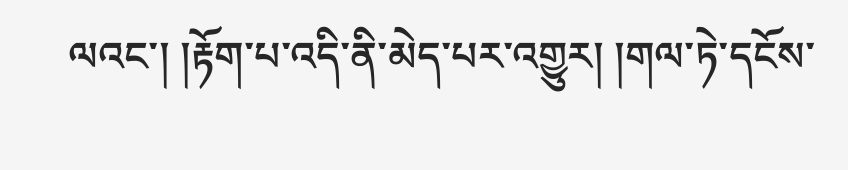ལའང་། །རྟོག་པ་འདི་ནི་མེད་པར་འགྱུར། །གལ་ཏེ་དངོས་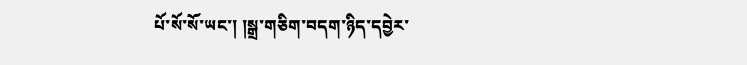པོ་སོ་སོ་ཡང་། །སྒྲ་གཅིག་བདག་ཉིད་དབྱེར་